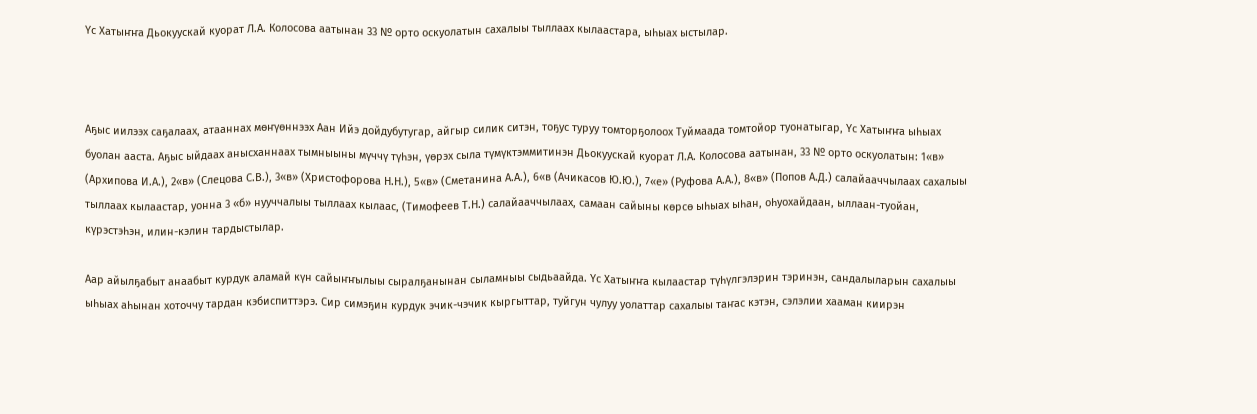Үс Хатыҥҥа Дьокуускай куорат Л.А. Колосова аатынан 33 № орто оскуолатын сахалыы тыллаах кылаастара, ыһыах ыстылар.



Аҕыс иилээх саҕалаах, атааннах мөҥүөннээх Аан Ийэ дойдубутугар, айгыр силик ситэн, тоҕус туруу томторҕолоох Туймаада томтойор туонатыгар, Үс Хатыҥҥа ыһыах буолан ааста. Аҕыс ыйдаах анысханнаах тымныыны мүччү түһэн, үөрэх сыла түмүктэммитинэн Дьокуускай куорат Л.А. Колосова аатынан, 33 № орто оскуолатын: 1«в» (Архипова И.А.), 2«в» (Слецова С.В.), 3«в» (Христофорова Н.Н.), 5«в» (Сметанина А.А.), 6«в (Ачикасов Ю.Ю.), 7«е» (Руфова А.А.), 8«в» (Попов А.Д.) салайааччылаах сахалыы тыллаах кылаастар, уонна 3 «б» нууччалыы тыллаах кылаас, (Тимофеев Т.Н.) салайааччылаах, самаан сайыны көрсө ыһыах ыһан, оһуохайдаан, ыллаан-туойан, күрэстэһэн, илин-кэлин тардыстылар.

Аар айылҕабыт анаабыт курдук аламай күн сайыҥҥылыы сыралҕанынан сыламныы сыдьаайда. Үс Хатыҥҥа кылаастар түһүлгэлэрин тэринэн, сандалыларын сахалыы ыһыах аһынан хоточчу тардан кэбиспиттэрэ. Сир симэҕин курдук эчик-чэчик кыргыттар, туйгун чулуу уолаттар сахалыы таҥас кэтэн, сэлэлии хааман киирэн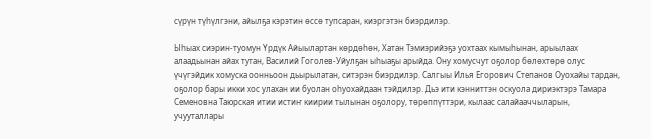сүрүн түһүлгэни, айылҕа кэрэтин өссө тупсаран, киэргэтэн биэрдилэр.

Ыһыах сиэрин-туомун Үрдүк Айыылартан көрдөһөн, Хатан Тэмиэрийэҕэ уохтаах кымыһынан, арыылаах алаадьынан айах тутан, Василий Гоголев-Уйулҕан ыһыаҕы арыйда. Ону хомусчут оҕолор бөлөхтөрө олус үчүгэйдик хомуска оонньоон дьырылатан, ситэрэн биэрдилэр. Салгыы Илья Егорович Степанов Оуохайы тардан, оҕолор бары икки хос улахан ии буолан оһуохайдаан тэйдилэр. Дьэ ити кэнниттэн оскуола дириэктэрэ Тамара Семеновна Таюрская итии истиҥ киирии тылынан оҕолору, төрөппүттэри, кылаас салайааччыларын,  учууталлары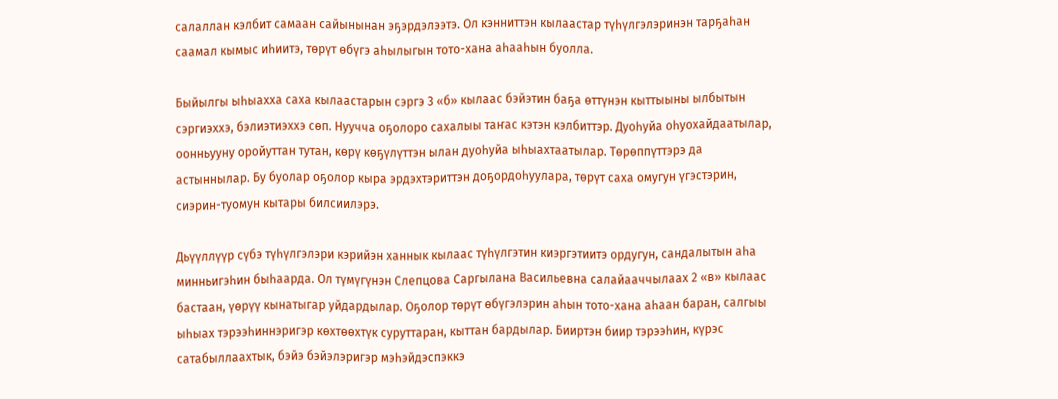салаллан кэлбит самаан сайынынан эҕэрдэлээтэ. Ол кэнниттэн кылаастар түһүлгэлэринэн тарҕаһан саамал кымыс иһиитэ, төрүт өбүгэ аһылыгын тото-хана аһааһын буолла.

Быйылгы ыһыахха саха кылаастарын сэргэ 3 «б» кылаас бэйэтин баҕа өттүнэн кыттыыны ылбытын сэргиэххэ, бэлиэтиэххэ сөп. Нуучча оҕолоро сахалыы таҥас кэтэн кэлбиттэр. Дуоһуйа оһуохайдаатылар, оонньууну оройуттан тутан, көрү көҕүлүттэн ылан дуоһуйа ыһыахтаатылар. Төрөппүттэрэ да астыннылар. Бу буолар оҕолор кыра эрдэхтэриттэн доҕордоһуулара, төрүт саха омугун үгэстэрин, сиэрин-туомун кытары билсиилэрэ.

Дьүүллүүр сүбэ түһүлгэлэри кэрийэн ханнык кылаас түһүлгэтин киэргэтиитэ ордугун, сандалытын аһа минньигэһин быһаарда. Ол түмүгүнэн Слепцова Саргылана Васильевна салайааччылаах 2 «в» кылаас бастаан, үөрүү кынатыгар уйдардылар. Оҕолор төрүт өбүгэлэрин аһын тото-хана аһаан баран, салгыы ыһыах тэрээһиннэригэр көхтөөхтүк суруттаран, кыттан бардылар. Бииртэн биир тэрээһин, күрэс сатабыллаахтык, бэйэ бэйэлэригэр мэһэйдэспэккэ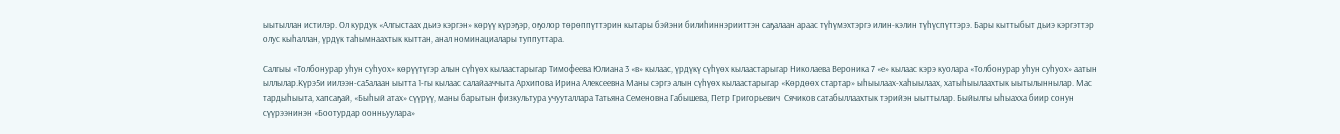ыытыллан истилэр. Ол курдук «Алгыстаах дьиэ кэргэн» көрүү күрэҕэр, оҕолор төрөппүттэрин кытары бэйэни билиһиннэрииттэн саҕалаан араас түһүмэхтэргэ илин-кэлин түһүспүттэрэ. Бары кыттыбыт дьиэ кэргэттэр олус кыһаллан, үрдүк таһымнаахтык кыттан, анал номинациалары туппуттара.

Салгыы «Толбонурар уһун суһуох» көрүүтүгэр алын сүһүөх кылаастарыгар Тимофеева Юлиана 3 «в» кылаас, үрдүкү сүһүөх кылаастарыгар Николаева Вероника 7 «е» кылаас кэрэ куолара «Толбонурар уһун суһуох» аатын ыллылар.Күрэ5и иилээн-са5алаан ыытта 1-гы кылаас салайааччыта Архипова Ирина Алексеевна Маны сэргэ алын сүһүөх кылаастарыгар «Көрдөөх стартар» ыһыылаах-хаһыылаах, хатыһыылаахтык ыытылыннылар. Мас тардыһыыта, хапсаҕай, «Быһый атах» сүүрүү, маны барытын физкультура учууталлара Татьяна Семеновна Габышева, Петр Григорьевич  Сячиков сатабыллаахтык тэрийэн ыыттылар. Быйылгы ыһыахха биир сонун сүүрээнинэн «Боотурдар оонньуулара»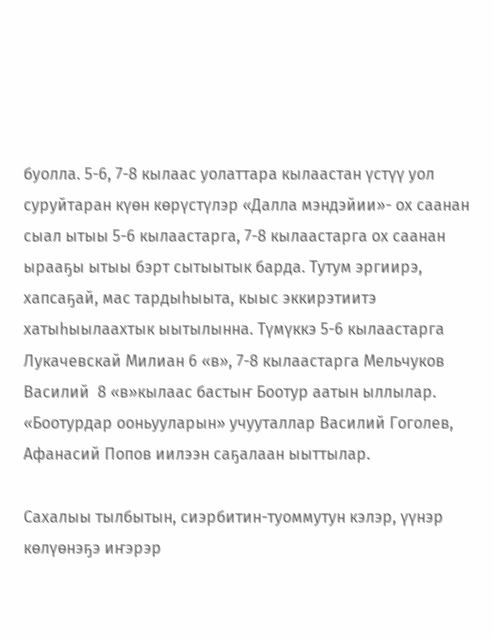буолла. 5-6, 7-8 кылаас уолаттара кылаастан үстүү уол суруйтаран күөн көрүстүлэр «Далла мэндэйии»- ох саанан сыал ытыы 5-6 кылаастарга, 7-8 кылаастарга ох саанан ырааҕы ытыы бэрт сытыытык барда. Тутум эргиирэ, хапсаҕай, мас тардыһыыта, кыыс эккирэтиитэ хатыһыылаахтык ыытылынна. Түмүккэ 5-6 кылаастарга Лукачевскай Милиан 6 «в», 7-8 кылаастарга Мельчуков Василий  8 «в»кылаас бастыҥ Боотур аатын ыллылар. «Боотурдар ооньууларын» учууталлар Василий Гоголев, Афанасий Попов иилээн саҕалаан ыыттылар.

Сахалыы тылбытын, сиэрбитин-туоммутун кэлэр, үүнэр көлүөнэҕэ иҥэрэр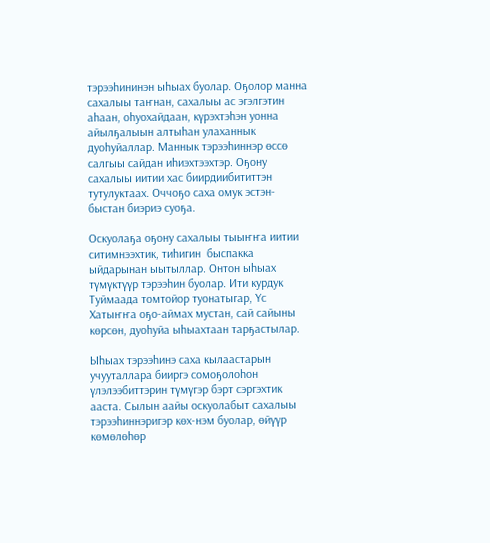тэрээһининэн ыһыах буолар. Оҕолор манна сахалыы таҥнан, сахалыы ас эгэлгэтин аһаан, оһуохайдаан, күрэхтэһэн уонна айылҕалыын алтыһан улаханнык дуоһуйаллар. Маннык тэрээһиннэр өссө салгыы сайдан иһиэхтээхтэр. Оҕону сахалыы иитии хас биирдиибититтэн тутулуктаах. Оччоҕо саха омук эстэн-быстан биэриэ суоҕа.

Оскуолаҕа оҕону сахалыы тыыҥҥа иитии ситимнээхтик, тиһигин  быспакка ыйдарынан ыытыллар. Онтон ыһыах түмүктүүр тэрээһин буолар. Ити курдук Туймаада томтойор туонатыгар, Үс Хатыҥҥа оҕо-аймах мустан, сай сайыны көрсөн, дуоһуйа ыһыахтаан тарҕастылар.

Ыһыах тэрээһинэ саха кылаастарын учууталлара бииргэ сомоҕолоһон үлэлээбиттэрин түмүгэр бэрт сэргэхтик ааста. Сылын аайы оскуолабыт сахалыы тэрээһиннэригэр көх-нэм буолар, өйүүр көмөлөһөр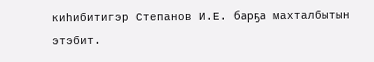киһибитигэр Степанов И.Е. барҕа махталбытын этэбит.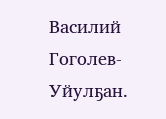Василий Гоголев-Уйулҕан.